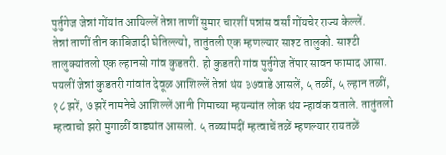पुर्तुगेज जेन्नां गोंयांत आयिल्लें तेन्ना ताणीं सुमार चारशीं पन्नांस वर्सां गोंयचेर राज्य केल्लें.
तेन्नां ताणीं तीन काबिजादी घेतिल्ल्यो, तातुंतली एक म्हणल्यार साश्ट तालुको. साश्टी तालुक्यांतलो एक ल्हानसो गांव कुडतरी. हो कुडतरी गांव पुर्तुगेज तेंपार सावन फामाद आसा. पयलीं जेन्नां कुडतरी गांवांत देवूळ आशिल्लें तेन्नां थंय ३७वाडे आसलें, ५ तळीं, ५ ल्हान तळीं, १८ झरें, ७ झरें नामनेचे आशिल्लें आनी गिमाच्या म्हयन्यांत लोक थंय न्हावंक वताले. तातुंतलो म्हत्वाचो झरो मुगाळीं वाड्यांत आसलो. ५ तळ्यांमदीं म्हत्वाचें तळें म्हणल्यार रायतळें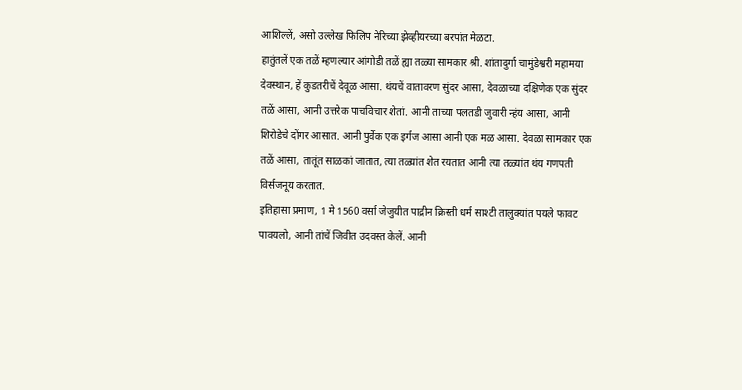आशिल्लें, असो उल्लेख फिलिप नेरिच्या झेव्हीयरच्या बरपांत मेळटा.
हातुंतलें एक तळें म्हणल्यार आंगोडी तळें ह्या तळ्या सामकार श्री. शांतादुर्गा चामुंडेश्वरी महामया देवस्थान, हें कुडतरीचें देवूळ आसा. थंयचें वातावरण सुंदर आसा, देवळाच्या दक्षिणेक एक सुंदर तळें आसा, आनी उत्तरेक पाचविचार शेतां. आनी ताच्या पलतडी जुवारी न्हंय आसा, आनी शिरोडेचे दोंगर आसात. आनी पुर्वेक एक इर्गज आसा आनी एक मळ आसा. देवळा सामकार एक तळें आसा, तातूंत साळकां जातात, त्या तळ्यांत शेत रयतात आनी त्या तळ्यांत थंय गणपती विर्सजनूय करतात.
इतिहासा प्रमाण, 1 मे 1560 वर्सा जेजुयीत पाद्रीन क्रिस्ती धर्म साश्टी तालुक्यांत पयले फावट पावयलो, आनी तांचें जिवीत उदवस्त केलें. आनी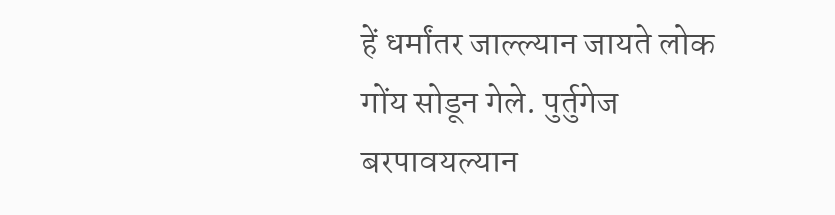हें धर्मांतर जाल्ल्यान जायते लोक गोंय सोडून गेले. पुर्तुगेज बरपावयल्यान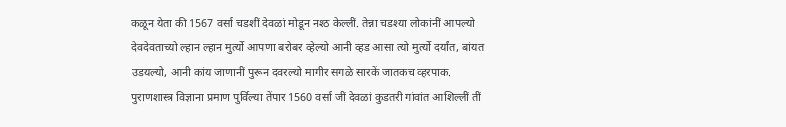कळून येता की 1567 वर्सा चडशीं देवळां मोडून नश्ठ केल्लीं. तेन्ना चडश्या लोकांनीं आपल्यो देवदेवताच्यो ल्हान ल्हान मुर्त्यो आपणा बरोबर व्हेल्यो आनी व्हड आसा त्यो मुर्त्यो दर्यांत, बांयत उडयल्यो, आनी कांय जाणानीं पुरून दवरल्यो मागीर सगळे सारकें जातकच व्हरपाक. पुराणशास्त्र विज्ञाना प्रमाण पुर्विल्या तेंपार 1560 वर्सा जीं देवळां कुडतरी गांवांत आशिल्लीं तीं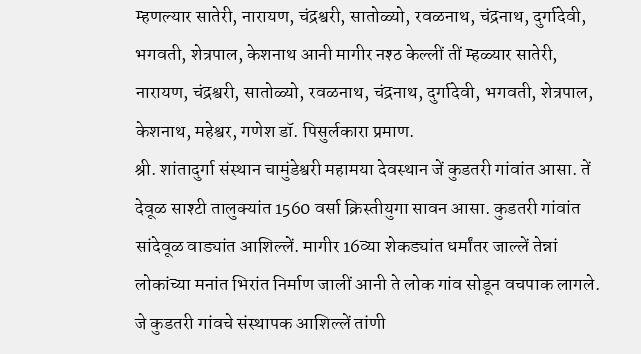म्हणल्यार सातेरी, नारायण, चंद्रश्वरी, सातोळ्यो, रवळनाथ, चंद्रनाथ, दुर्गादेवी, भगवती, शेत्रपाल, केशनाथ आनी मागीर नश्ठ केल्लीं तीं म्हळ्यार सातेरी, नारायण, चंद्रश्वरी, सातोळ्यो, रवळनाथ, चंद्रनाथ, दुर्गादेवी, भगवती, शेत्रपाल, केशनाथ, महेश्वर, गणेश डॉ. पिसुर्लकारा प्रमाण.
श्री. शांतादुर्गा संस्थान चामुंडेश्वरी महामया देवस्थान जें कुडतरी गांवांत आसा. तें देवूळ साश्टी तालुक्यांत 1560 वर्सा क्रिस्तीयुगा सावन आसा. कुडतरी गांवांत सांदेवूळ वाड्यांत आशिल्लें. मागीर 16व्या शेकड्यांत धर्मांतर जाल्लें तेन्नां लोकांच्या मनांत भिरांत निर्माण जालीं आनी ते लोक गांव सोडून वचपाक लागले. जे कुडतरी गांवचे संस्थापक आशिल्लें तांणी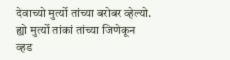देवाच्यो मुर्त्यो तांच्या बरोबर व्हेल्यो. ह्यो मुर्त्यो तांकां तांच्या जिणेकून व्हड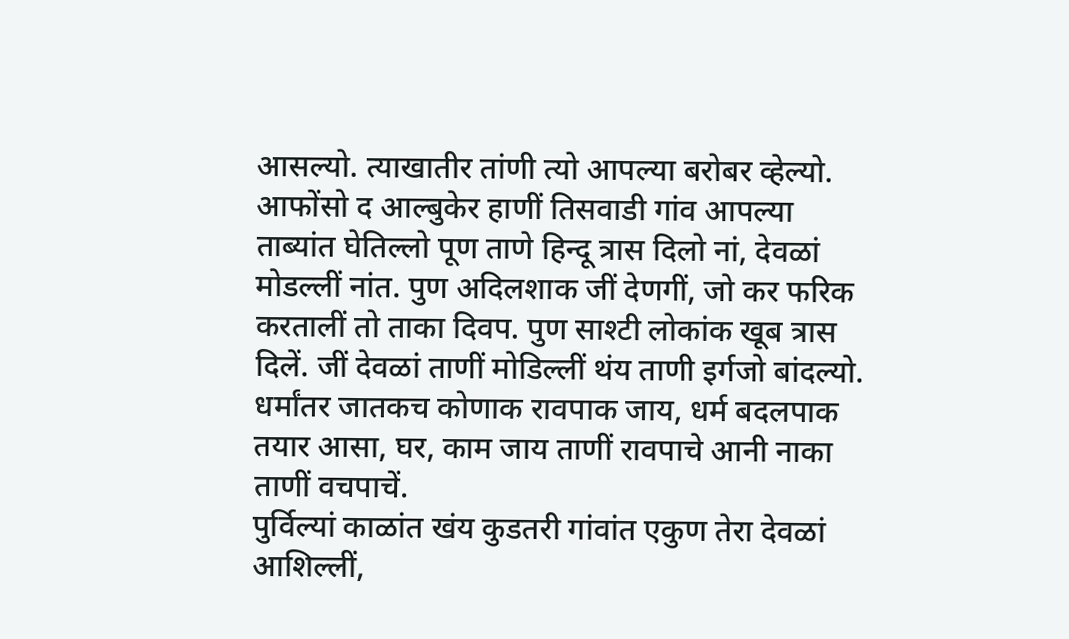आसल्यो. त्याखातीर तांणी त्यो आपल्या बरोबर व्हेल्यो.
आफोंसो द आल्बुकेर हाणीं तिसवाडी गांव आपल्या ताब्यांत घेतिल्लो पूण ताणे हिन्दू त्रास दिलो नां, देवळां मोडल्लीं नांत. पुण अदिलशाक जीं देणगीं, जो कर फरिक करतालीं तो ताका दिवप. पुण साश्टी लोकांक खूब त्रास दिलें. जीं देवळां ताणीं मोडिल्लीं थंय ताणी इर्गजो बांदल्यो. धर्मांतर जातकच कोणाक रावपाक जाय, धर्म बदलपाक तयार आसा, घर, काम जाय ताणीं रावपाचे आनी नाका ताणीं वचपाचें.
पुर्विल्यां काळांत खंय कुडतरी गांवांत एकुण तेरा देवळां आशिल्लीं,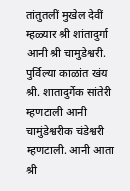तांतुतलीं मुखेल देवीं म्हळ्यार श्री शांतादुर्गा आनी श्री चामुडेश्वरी. पुर्विल्या काळांत खंय श्री. शातादुर्गेक सांतेरी म्हणटाली आनी चामुंडेश्वरीक चंडेश्वरी म्हणटाली. आनी आता श्री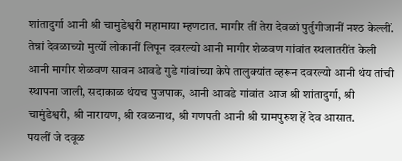शांतादुर्गा आनी श्री चामुडेश्वरी महामाया म्हणटात. मागीर तीं तेरा देवळां पुर्तुगीजानीं नश्ठ केल्लीं. तेन्नां देवळाच्यो मुर्त्यो लोकानीं लिपून दवरल्यो आनी मागीर शेळवण गांवांत स्थलातरींत केली आनी मागीर शेळवण सावन आवडे गुडे गांवांच्या केपे तालुक्यांत व्हरून दवरल्यो आनी थंय तांची स्थापना जाली, सदाकाळ थंयच पुजपाक, आनी आवडे गांवांत आज श्री शांतादुर्गा, श्री चामुंडेश्वरी, श्री नारायण, श्री रवळनाथ, श्री गणपती आनी श्री ग्रामपुरुश हें देव आसात.
पयलीं जे दवूळ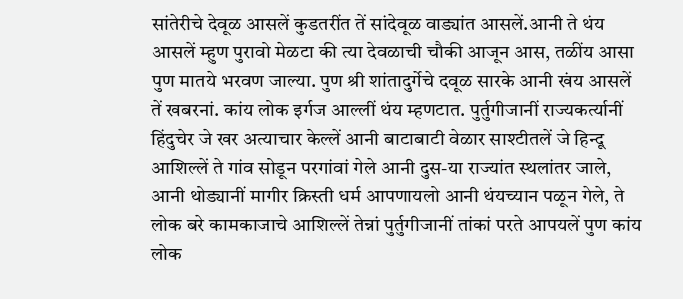सांतेरीचे देवूळ आसलें कुडतरींत तें सांदेवूळ वाड्यांत आसलें.आनी ते थंय आसलें म्हुण पुरावो मेळटा की त्या देवळाची चौकी आजून आस, तळींय आसा पुण मातये भरवण जाल्या. पुण श्री शांतादुर्गेचे दवूळ सारके आनी खंय आसलें तें खबरनां. कांय लोक इर्गज आल्लीं थंय म्हणटात. पुर्तुगीजानीं राज्यकर्त्यानीं हिंदुचेर जे खर अत्याचार केल्लें आनी बाटाबाटी वेळार साश्टीतलें जे हिन्दू आशिल्लें ते गांव सोडून परगांवां गेले आनी दुस-या राज्यांत स्थलांतर जाले, आनी थोड्यानीं मागीर क्रिस्ती धर्म आपणायलो आनी थंयच्यान पळून गेले, ते लोक बरे कामकाजाचे आशिल्लें तेन्नां पुर्तुगीजानीं तांकां परते आपयलें पुण कांय लोक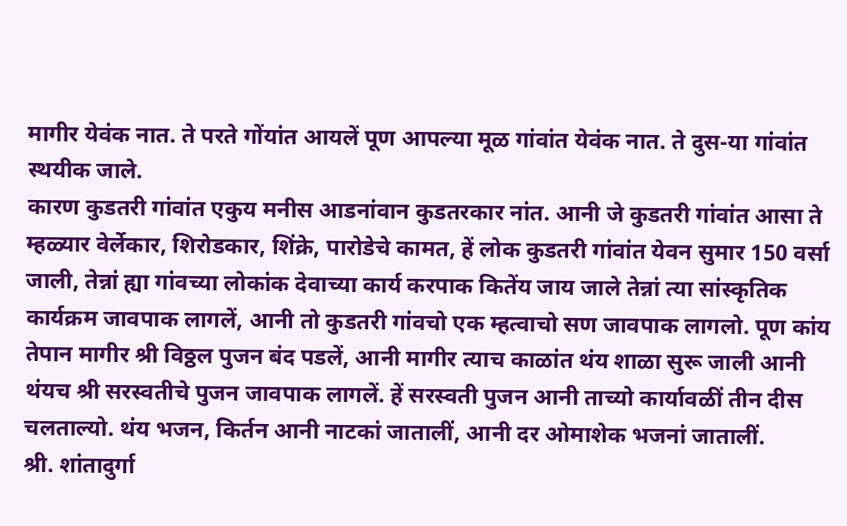मागीर येवंक नात. ते परते गोंयांत आयलें पूण आपल्या मूळ गांवांत येवंक नात. ते दुस-या गांवांत स्थयीक जाले.
कारण कुडतरी गांवांत एकुय मनीस आडनांवान कुडतरकार नांत. आनी जे कुडतरी गांवांत आसा ते म्हळ्यार वेर्लेकार, शिरोडकार, शिंक्रे, पारोडेचे कामत, हें लोक कुडतरी गांवांत येवन सुमार 150 वर्सा जाली, तेन्नां ह्या गांवच्या लोकांक देवाच्या कार्य करपाक कितेंय जाय जाले तेन्नां त्या सांस्कृतिक कार्यक्रम जावपाक लागलें, आनी तो कुडतरी गांवचो एक म्हत्वाचो सण जावपाक लागलो. पूण कांय तेपान मागीर श्री विठ्ठल पुजन बंद पडलें, आनी मागीर त्याच काळांत थंय शाळा सुरू जाली आनी थंयच श्री सरस्वतीचे पुजन जावपाक लागलें. हें सरस्वती पुजन आनी ताच्यो कार्यावळीं तीन दीस चलताल्यो. थंय भजन, किर्तन आनी नाटकां जातालीं, आनी दर ओमाशेक भजनां जातालीं.
श्री. शांतादुर्गा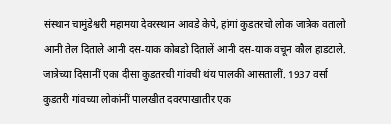संस्थान चामुंडेश्वरी महामया देवरस्थान आवडे केपे, हांगां कुडतरचो लोक जात्रेक वतालो आनी तेल दिताले आनी दस-याक कोबडो दितालें आनी दस-याक वचून कौल हाडटाले. जात्रेच्या दिसानीं एका दीसा कुडतरची गांवची थंय पालकी आसतालीं. 1937 वर्सा कुडतरी गांवच्या लोकांनीं पालखीत दवरपाखातीर एक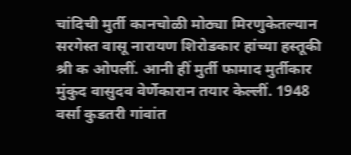चांदिची मुर्ती कानचोळी मोठ्या मिरणुकेतल्यान सरगेस्त वासू नारायण शिरोडकार हांच्या हस्तूकी श्री क ओपलीं. आनी हीं मुर्ती फामाद मुर्तीकार मुंकुद वासुदव वेर्णेकारान तयार केल्लीं. 1948 वर्सा कुडतरी गांवांत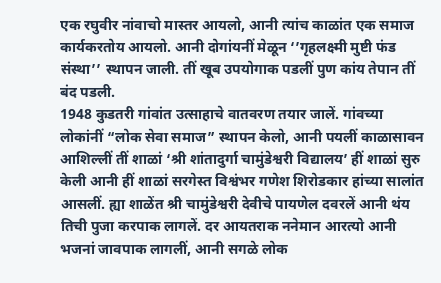एक रघुवीर नांवाचो मास्तर आयलो, आनी त्यांच काळांत एक समाज कार्यकरतोय आयलो. आनी दोगांयनीं मेळून ‘’गृहलक्ष्मी मुष्टी फंड संस्था’’ स्थापन जाली. तीं खूब उपयोगाक पडलीं पुण कांय तेपान तीं बंद पडली.
1948 कुडतरी गांवांत उत्साहाचे वातवरण तयार जालें. गांवच्या लोकांनीं “लोक सेवा समाज” स्थापन केलो, आनी पयलीं काळासावन आशिल्लीं तीं शाळां ‘श्री शांतादुर्गा चामुंडेश्वरी विद्यालय’ हीं शाळां सुरु केली आनी हीं शाळां सरगेस्त विश्वंभर गणेश शिरोडकार हांच्या सालांत आसलीं. ह्या शाळेंत श्री चामुंडेश्वरी देवीचे पायणेल दवरलें आनी थंय तिची पुजा करपाक लागलें. दर आयतराक ननेमान आरत्यो आनी भजनां जावपाक लागलीं, आनी सगळे लोक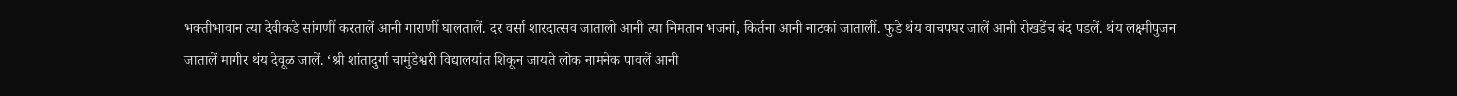भक्तीभावान त्या देवीकडे सांगणीं करतालें आनी गाराणीं घालतालें. दर वर्सा शारदात्सव जातालो आनी त्या निमतान भजनां, किर्तना आनी नाटकां जातालीं. फुडे थंय वाचपघर जालें आनी रोखडेंच बंद पडलें. थंय लक्ष्मीपुजन जातालें मागीर थंय देवूळ जालें. ‘श्री शांतादुर्गा चामुंडेश्वरी विद्यालयांत शिकून जायते लोक नामनेक पावलें आनी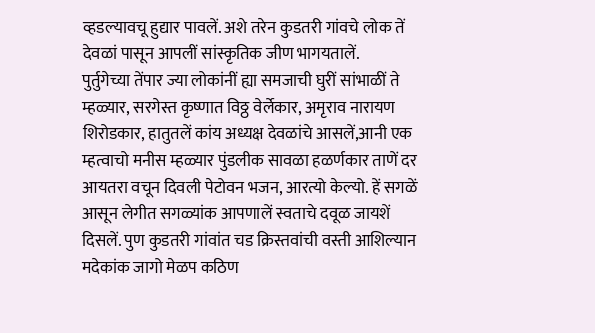व्हडल्यावचू हुद्यार पावलें. अशे तरेन कुडतरी गांवचे लोक तें देवळां पासून आपलीं सांस्कृतिक जीण भागयतालें.
पुर्तुगेच्या तेंपार ज्या लोकांनीं ह्या समजाची घुरीं सांभाळीं ते म्हळ्यार, सरगेस्त कृष्णात विठ्ठ वेर्लेकार, अमृराव नारायण शिरोडकार, हातुतलें कांय अध्यक्ष देवळांचे आसलें,आनी एक म्हत्वाचो मनीस म्हळ्यार पुंडलीक सावळा हळर्णकार ताणें दर आयतरा वचून दिवली पेटोवन भजन, आरत्यो केल्यो. हें सगळें आसून लेगीत सगळ्यांक आपणालें स्वताचे दवूळ जायशें दिसलें. पुण कुडतरी गांवांत चड क्रिस्तवांची वस्ती आशिल्यान मदेकांक जागो मेळप कठिण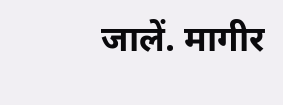जालें. मागीर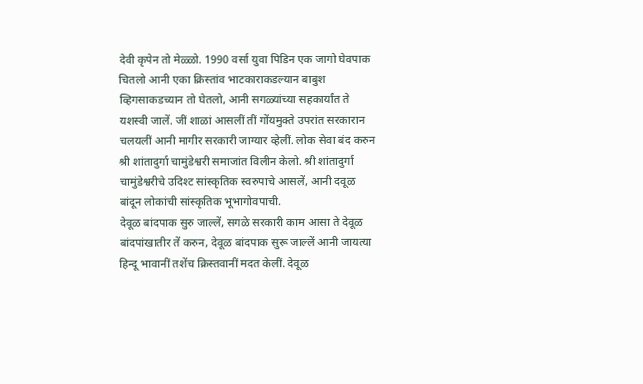देवी कृपेन तो मेळ्ळो. 1990 वर्सा युवा पिडिन एक जागो घेवपाक चितलो आनी एका क्रिस्तांव भाटकाराकडल्यान बाबुश व्हिगसाकडच्यान तो घेतलो, आनी सगळ्यांच्या सहकार्यांत ते यशस्वी जालें. जीं शाळां आसलीं तीं गोंयमुक्ते उपरांत सरकारान चलयलीं आनी मागीर सरकारी जाग्यार व्हेलीं. लोक सेवा बंद करुन श्री शांतादुर्गा चामुंडेश्वरी समाजांत विलीन केलो. श्री शांतादुर्गा चामुंडेश्वरीचे उदिश्ट सांस्कृतिक स्वरुपाचे आसलें, आनी दवूळ बांदून लोकांची सांस्कृतिक भूभागोवपाची.
देवूळ बांदपाक सुरु जाल्लें, सगळे सरकारी काम आसा ते देवूळ बांदपांखातीर तें करुन, देवूळ बांदपाक सुरू जाल्लें आनी जायत्या हिन्दू भावानीं तशेंच क्रिस्तवानीं मदत केलीं. देवूळ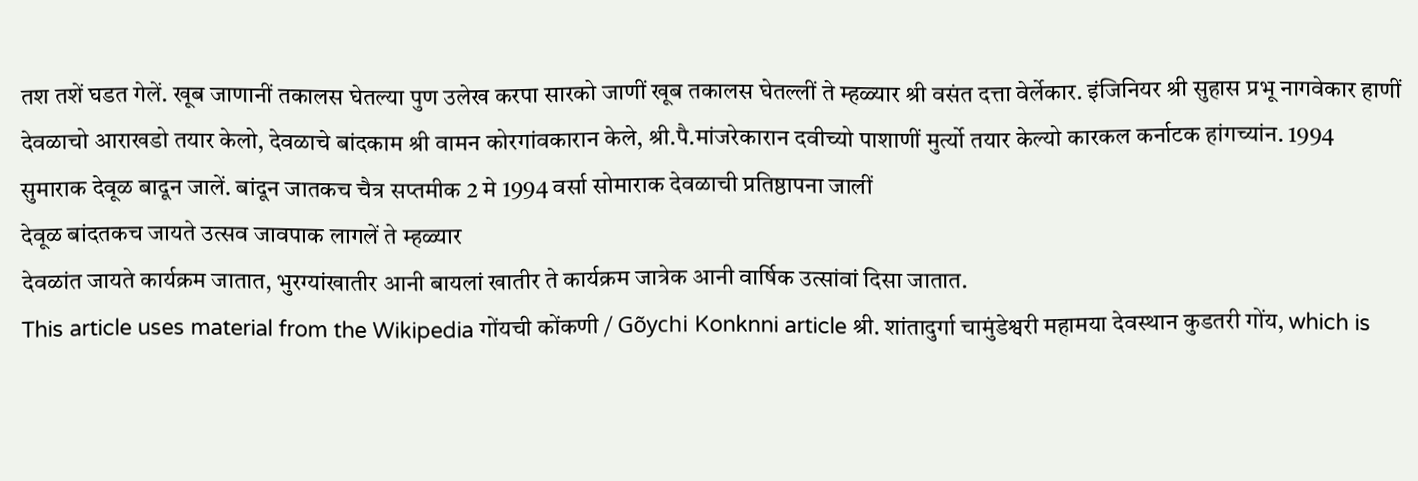तश तशें घडत गेलें. खूब जाणानीं तकालस घेतल्या पुण उलेख करपा सारको जाणीं खूब तकालस घेतल्लीं ते म्हळ्यार श्री वसंत दत्ता वेर्लेकार. इंजिनियर श्री सुहास प्रभू नागवेकार हाणीं देवळाचो आराखडो तयार केलो, देवळाचे बांदकाम श्री वामन कोरगांवकारान केले, श्री.पै.मांजरेकारान दवीच्यो पाशाणीं मुर्त्यो तयार केल्यो कारकल कर्नाटक हांगच्यांन. 1994 सुमाराक देवूळ बादून जालें. बांदून जातकच चैत्र सप्तमीक 2 मे 1994 वर्सा सोमाराक देवळाची प्रतिष्ठापना जालीं
देवूळ बांदतकच जायते उत्सव जावपाक लागलें ते म्हळ्यार
देवळांत जायते कार्यक्रम जातात, भुरग्यांखातीर आनी बायलां खातीर ते कार्यक्रम जात्रेक आनी वार्षिक उत्सांवां दिसा जातात.
This article uses material from the Wikipedia गोंयची कोंकणी / Gõychi Konknni article श्री. शांतादुर्गा चामुंडेश्वरी महामया देवस्थान कुडतरी गोंय, which is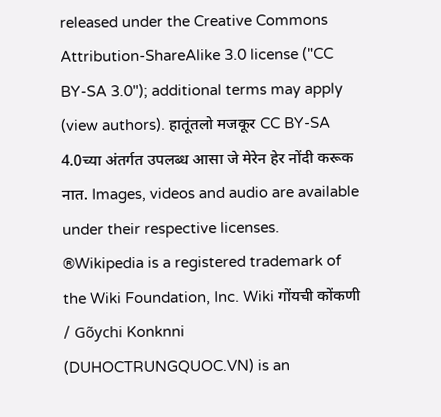released under the Creative Commons Attribution-ShareAlike 3.0 license ("CC BY-SA 3.0"); additional terms may apply (view authors). हातूंतलो मजकूर CC BY-SA 4.0च्या अंतर्गत उपलब्ध आसा जे मेरेन हेर नोंदी करूक नात. Images, videos and audio are available under their respective licenses.
®Wikipedia is a registered trademark of the Wiki Foundation, Inc. Wiki गोंयची कोंकणी / Gõychi Konknni (DUHOCTRUNGQUOC.VN) is an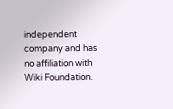independent company and has no affiliation with Wiki Foundation.